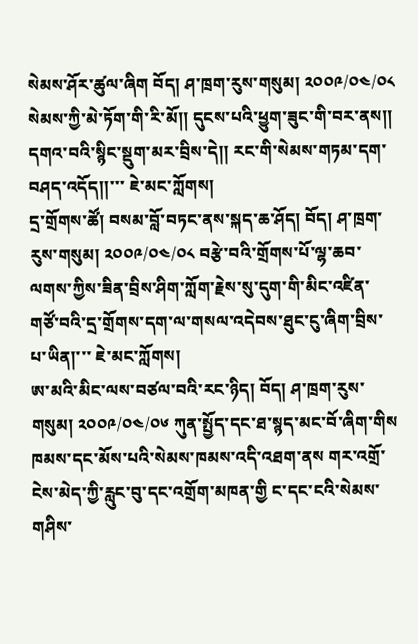སེམས་ཤོར་ཚུལ་ཞིག བོད། ཤ་ཁྲག་རུས་གསུམ། ༢༠༠༩/༠༤/༠༨ སེམས་ཀྱི་མེ་ཏོག་གི་རི་མོ།། དུངས་པའི་ཕྱུག་ཟུང་གི་བར་ནས།། དགའ་བའི་སྙིང་སྡུག་མར་བྲིས་དེ།། རང་གི་སེམས་གཏམ་དག་བཤད་འདོད།།་་་ ཇེ་མང་ཀློགས།
དྲ་གྲོགས་ཚོ། བསམ་བློ་བཏང་ནས་སྐད་ཆ་ཤོད། བོད། ཤ་ཁྲག་རུས་གསུམ། ༢༠༠༩/༠༤/༠༨ བརྩེ་བའི་གྲོགས་པོ་ལྷ་ཆབ་ལགས་ཀྱིས་ཟིན་བྲིས་ཤིག་ཀློག་རྗེས་སུ་དུག་གི་མིང་འཛིན་གཙོ་བའི་དྲ་གྲོགས་དག་ལ་གསལ་འདེབས་ཐུང་ངུ་ཞིག་བྲིས་པ་ཡིན།་་་ ཇེ་མང་ཀློགས།
ཨ་མའི་མིང་ལས་བཙལ་བའི་རང་ཉིད། བོད། ཤ་ཁྲག་རུས་གསུམ། ༢༠༠༩/༠༤/༠༦ ཀུན་སྤྱོད་དང་ཐ་སྙད་མང་བོ་ཞིག་གིས ཁམས་དང་མོས་པའི་སེམས་ཁམས་འདི་འཐག་ནས གར་འགྲོ་ངེས་མེད་ཀྱི་རླུང་བུ་དང་འགྲོག་མཁན་གྱི ང་དང་ངའི་སེམས་གཤིས་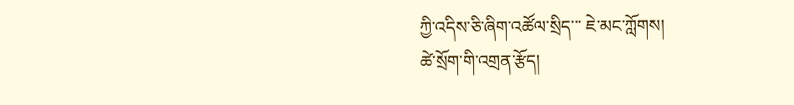ཀྱི་འདིས་ཅི་ཞིག་འཚོལ་སྲིད་་་ ཇེ་མང་ཀློགས།
ཚེ་སྲོག་གི་འགྲན་རྩོད།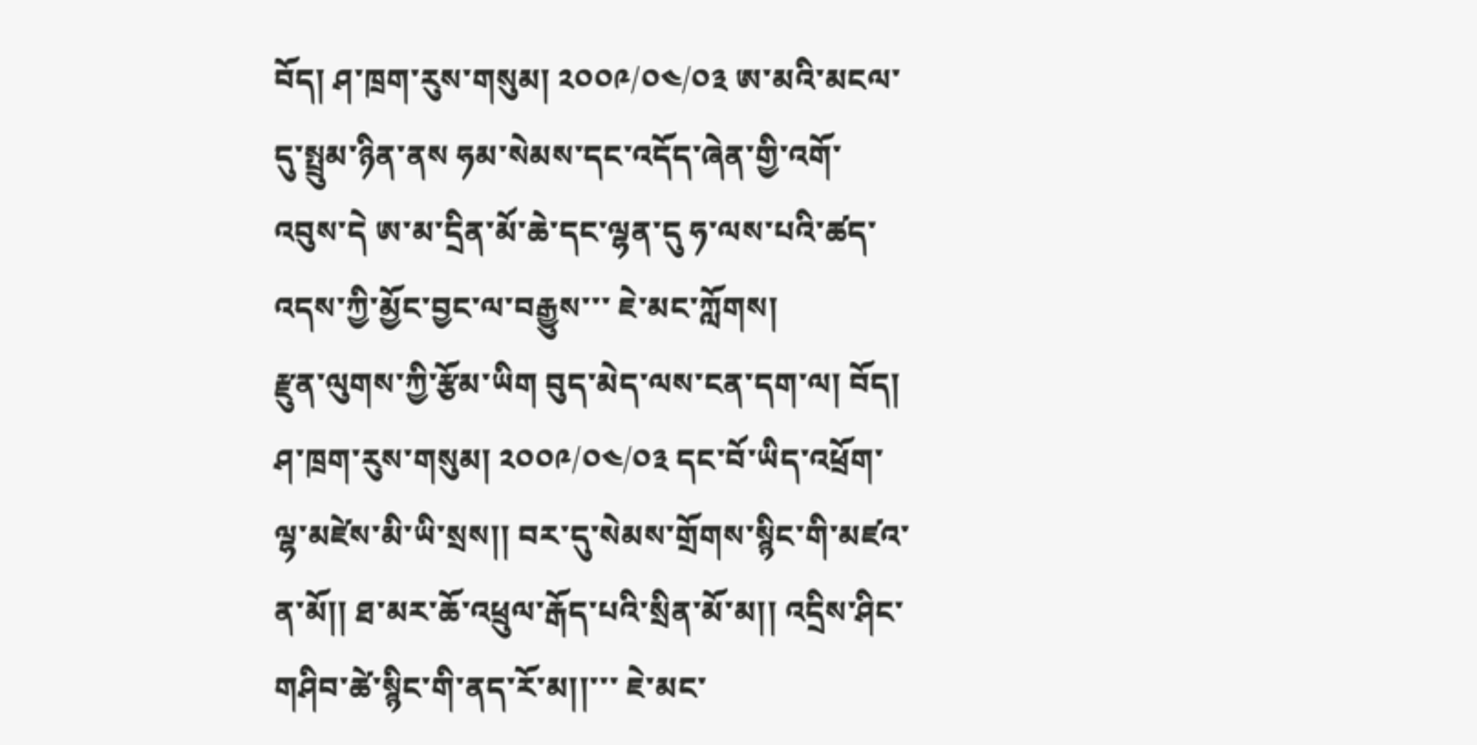བོད། ཤ་ཁྲག་རུས་གསུམ། ༢༠༠༩/༠༤/༠༣ ཨ་མའི་མངལ་དུ་སྤྲུམ་ཉིན་ནས ཧམ་སེམས་དང་འདོད་ཞེན་གྱི་འགོ་འབུས་དེ ཨ་མ་དྲིན་མོ་ཆེ་དང་ལྷན་དུ ཧ་ལས་པའི་ཚད་འདས་ཀྱི་མྱོང་བྱང་ལ་བརྒྱུས་་་ ཇེ་མང་ཀློགས།
རྫུན་ལུགས་ཀྱི་རྩོམ་ཡིག བུད་མེད་ལས་ངན་དག་ལ། བོད། ཤ་ཁྲག་རུས་གསུམ། ༢༠༠༩/༠༤/༠༣ དང་བོ་ཡིད་འཕྲོག་ལྷ་མཛེས་མི་ཡི་སྲས།། བར་དུ་སེམས་གྲོགས་སྙིང་གི་མཛའ་ན་མོ།། ཐ་མར་ཆོ་འཕྲུལ་རྒོད་པའི་སྲིན་མོ་མ།། འདྲིས་ཤིང་གཤིབ་ཚེ་སྙིང་གི་ནད་རོ་མ།།་་་ ཇེ་མང་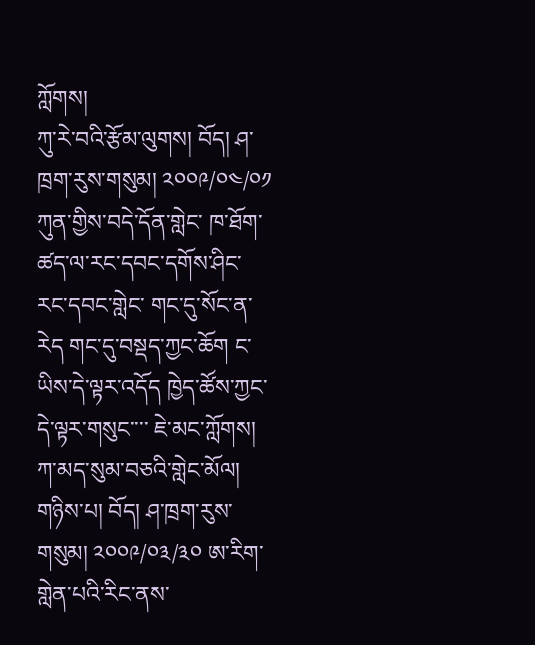ཀློགས།
ཀུ་རེ་བའི་རྩོམ་ལུགས། བོད། ཤ་ཁྲག་རུས་གསུམ། ༢༠༠༩/༠༤/༠༡ ཀུན་གྱིས་བདེ་དོན་གླེང་ ཁ་ཐོག་ཚད་ལ་རང་དབང་དགོས་ཤིང་རང་དབང་གླེང་ གང་དུ་སོང་ན་རེད གང་དུ་བསྡད་ཀྱང་ཆོག ང་ཡིས་དེ་ལྟར་འདོད ཁྱེད་ཚོས་ཀྱང་དེ་ལྟར་གསུང་་་་ ཇེ་མང་ཀློགས།
ཀ་མད་སུམ་བཅའི་གླེང་མོལ། གཉིས་པ། བོད། ཤ་ཁྲག་རུས་གསུམ། ༢༠༠༩/༠༣/༣༠ ཨ་རིག་གླེན་པའི་རིང་ནས་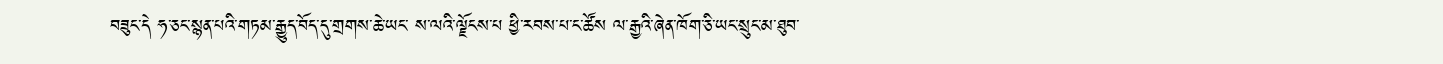བཟུང་དེ ཧ་ཅང་སྙན་པའི་གཏམ་རྒྱུད་བོད་དུ་གྲགས་ཆེ་ཡང་ ས་ལའི་ལྗོངས་པ ཕྱི་རབས་པ་ང་ཚོས ལ་རྒྱའི་ཞེན་ཁོག་ཅི་ཡང་སྲུང་མ་ཐུབ་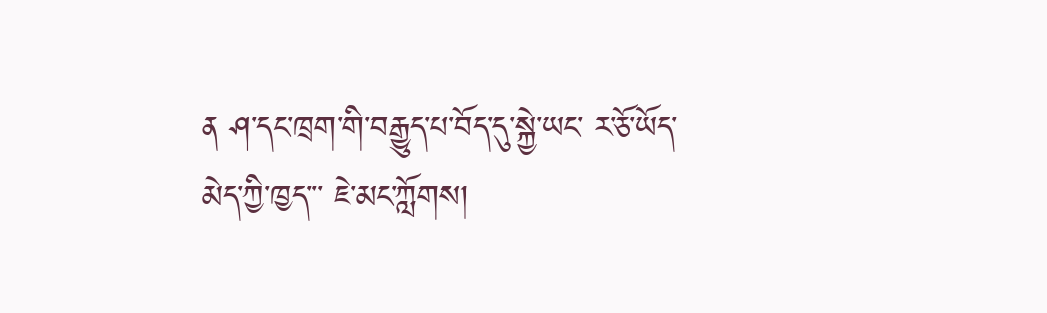ན ཤ་དང་ཁྲག་གི་བརྒྱུད་པ་བོད་དུ་སྐྱེ་ཡང་ ར་ཅོ་ཡོད་མེད་ཀྱི་ཁྱད་་་ ཇེ་མང་ཀློགས།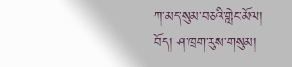ཀ་མད་སུམ་བཅའི་གླེང་མོལ། བོད། ཤ་ཁྲག་རུས་གསུམ།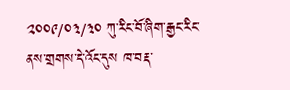༢༠༠༩/༠༣/༣༠ ཀུ་རིང་བོ་ཞིག་རྒྱང་རིང་ནས་གྲགས་དེ་འོང་དུས ཁ་བརྡ་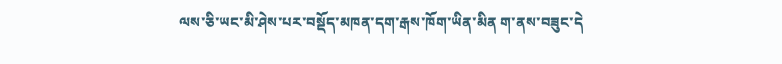ལས་ཅི་ཡང་མི་ཤེས་པར་བསྡོད་མཁན་དག་རྒས་ཁོག་ཡིན་མིན ག་ནས་བཟུང་དེ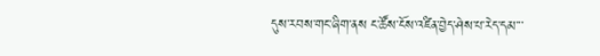དུས་རབས་གང་ཞིག་ནས ང་ཚོས་ངོས་འཛིན་བྱེད་ཤེས་པ་རེད་དམ་་་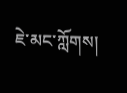ཇེ་མང་ཀློགས།